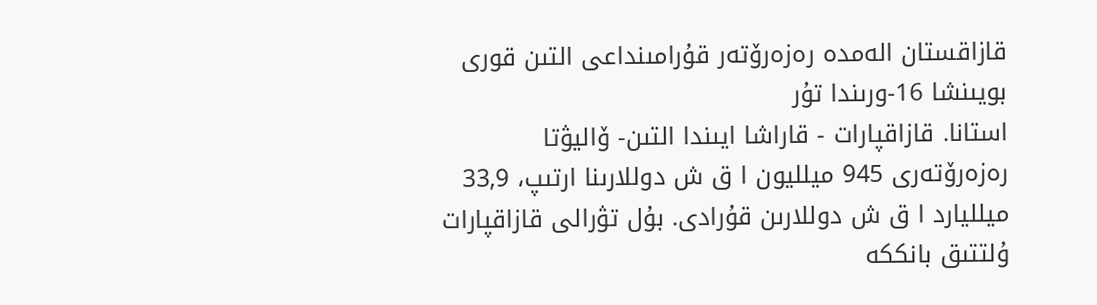قازاقستان الەمدە رەزەرۆتەر قۇرامىنداعى التىن قورى بويىنشا 16-ورىندا تۇر
استانا. قازاقپارات - قاراشا ايىندا التىن- ۆاليۋتا رەزەرۆتەرى 945 ميلليون ا ق ش دوللارىنا ارتىپ، 33,9 ميلليارد ا ق ش دوللارىن قۇرادى. بۇل تۋرالى قازاقپارات ۇلتتىق بانككە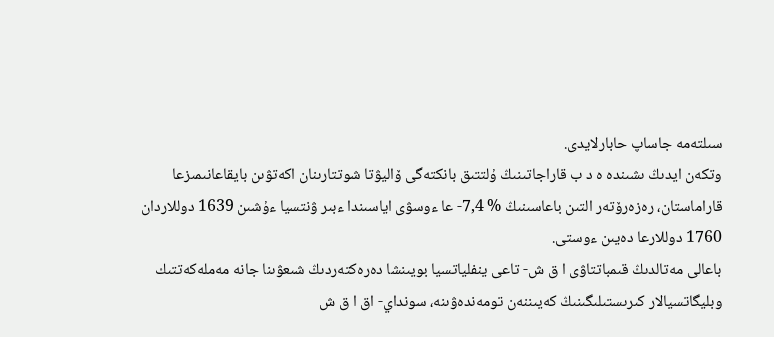سىلتەمە جاساپ حابارلايدى.
وتكەن ايدىڭ ىشىندە ە د ب قاراجاتىنىڭ ۇلتتىق بانكتەگى ۆاليۋتا شوتتارىنان اكەتۋىن بايقاعانىمىزعا قاراماستان، رەزەرۆتەر التىن باعاسىنىڭ % 7,4- عا ءوسۋى اياسىندا ءبىر ۋنتسيا ءۇشىن 1639 دوللاردان 1760 دوللارعا دەيىن ءوستى.
باعالى مەتالدىڭ قىمباتتاۋى ا ق ش- تاعى ينفلياتسيا بويىنشا دەرەكتەردىڭ شىعۋىنا جانە مەملەكەتتىك وبليگاتسيالار كىرىستىلىگىنىڭ كەيىننەن تومەندەۋىنە، سونداي- اق ا ق ش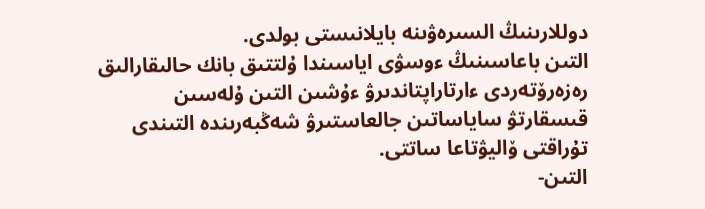دوللارىنىڭ السىرەۋىنە بايلانىستى بولدى.
التىن باعاسىنىڭ ءوسۋى اياسىندا ۇلتتىق بانك حالىقارالىق رەزەرۆتەردى ءارتاراپتاندىرۋ ءۇشىن التىن ۇلەسىن قىسقارتۋ ساياساتىن جالعاستىرۋ شەڭبەرىندە التىندى تۇراقتى ۆاليۋتاعا ساتتى.
التىن-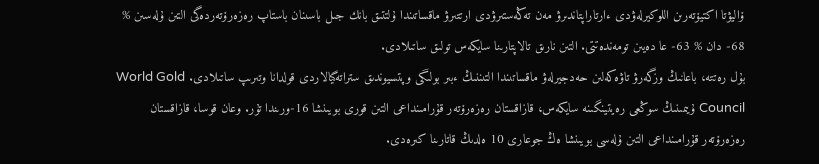ۆاليۋتا اكتيۆتەرىن اللوكيرلەۋدى ءارتاراپتاندىرۋ مەن تەڭەستىرۋدى ارتتىرۋ ماقساتىندا ۇلتتىق بانك جىل باسىنان باستاپ رەزەرۆتەردەگى التىن ۇلەسىن % 68- دان % 63- عا دەيىن تومەندەتتى. التىن نارىق تالاپتارىنا سايكەس تولىق ساتىلادى.
بۇل رەتتە، باعانىڭ وزگەرۋ تاۋەكەلىن حەدجيرلەۋ ماقساتىندا التىننىڭ ءبىر بولىگى وپتسيوندىق ستراتەگيالاردى قولدانا وتىرىپ ساتىلادى. World Gold Council ۇيىمىنىڭ سوڭعى رەيتينگىنە سايكەس، قازاقستان رەزەرۆتەر قۇرامىنداعى التىن قورى بويىنشا 16-ورىندا تۇر. وعان قوسا، قازاقستان رەزەرۆتەر قۇرامىنداعى التىن ۇلەسى بويىنشا ەڭ جوعارى 10 ەلدىڭ قاتارىنا كىرەدى.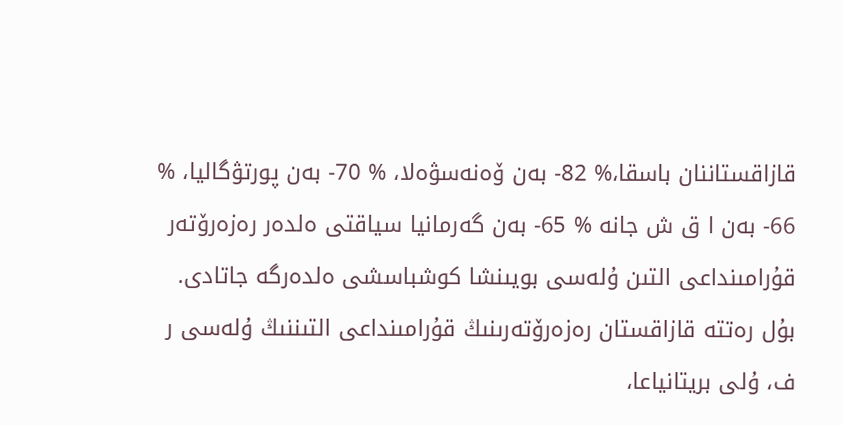قازاقستاننان باسقا،% 82- بەن ۆەنەسۋەلا، % 70- بەن پورتۋگاليا، % 66- بەن ا ق ش جانە % 65- بەن گەرمانيا سياقتى ەلدەر رەزەرۆتەر قۇرامىنداعى التىن ۇلەسى بويىنشا كوشباسشى ەلدەرگە جاتادى.
بۇل رەتتە قازاقستان رەزەرۆتەرىنىڭ قۇرامىنداعى التىننىڭ ۇلەسى ر ف، ۇلى بريتانياعا،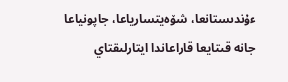ءۇندىستانعا، شۆەيتسارياعا، جاپونياعا جانە قىتايعا قاراعاندا ايتارلىقتاي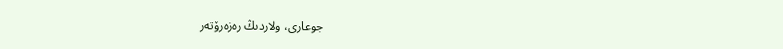جوعارى، ولاردىڭ رەزەرۆتەر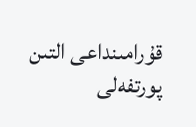قۇرامىنداعى التىن پورتفەلى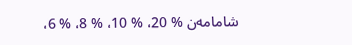شامامەن % 20، % 10، % 8، % 6،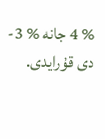% 4 جانە % 3- دى قۇرايدى.